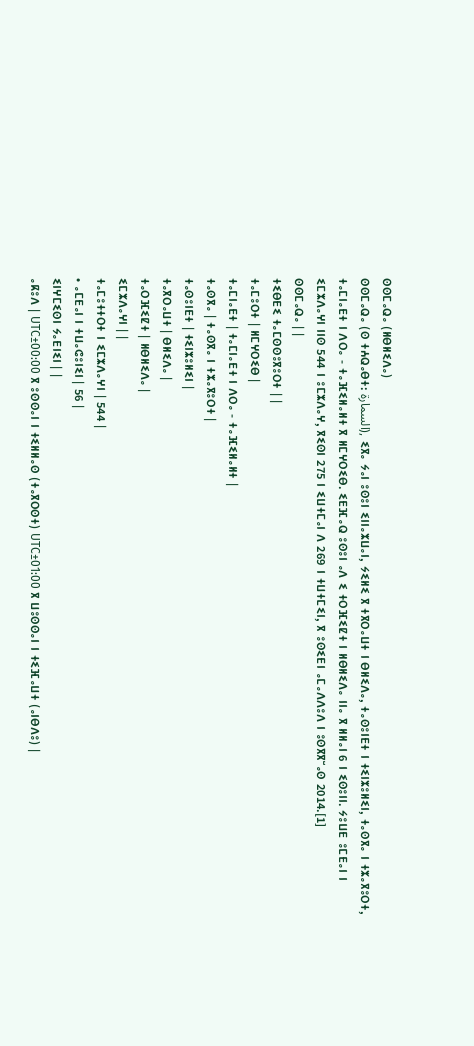ⵙⵙⵎⴰⵕⴰ (ⵍⴱⵍⵉⴷⴰ)
ⵙⵙⵎⴰⵕⴰ (ⵙ ⵜⵄⵕⴰⴱⵜ: السمارة), ⵉⴳⴰ ⵢⴰⵏ ⵓⵙⵓⵏ ⵉⵏⵏⴰⵣⵡⴰⵏ, ⵢⵉⵍⵉ ⴳ ⵜⴳⵔⴰⵡⵜ ⵏ ⴱⵍⵉⴷⴰ, ⵜⴰⵙⵓⵏⴹⵜ ⵏ ⵜⵉⵏⵣⵓⵍⵉⵏ, ⵜⴰⵙⴳⴰ ⵏ ⵜⵣⴰⴳⵓⵔⵜ, ⵜⴰⵎⵏⴰⴹⵜ ⵏ ⴷⵔⴰ - ⵜⴰⴼⵉⵍⴰⵍⵜ ⴳ ⵍⵎⵖⵔⵉⴱ. ⵉⴹⴼⴰⵕ ⵓⵙⵓⵏ ⴰⴷ ⵉ ⵜⵔⴼⵉⵇⵜ ⵏ ⵍⴱⵍⵉⴷⴰ ⵏⵏⴰ ⴳ ⵍⵍⴰⵏ 6 ⵏ ⵉⵙⵓⵏⵏ. ⵢⵓⵡⴹ ⵓⵎⴹⴰⵏ ⵏ ⵉⵎⵣⴷⴰⵖⵏ ⵏⵏⵙ 544 ⵏ ⵓⵎⵣⴷⴰⵖ, ⴳⵉⵙⵏ 275 ⵏ ⵉⵡⵜⵎⴰⵏ ⴷ 269 ⵏ ⵜⵡⵜⵎⵉⵏ, ⴳ ⵓⵙⵉⴹⵏ ⴰⵎⴰⴷⴷⵓⴷ ⵏ ⵓⵙⴳⴳⵯⴰⵙ 2014.[1]
ⵙⵙⵎⴰⵕⴰ | |
ⵜⵉⴱⴹⵉ ⵜⴰⵎⵙⵙⵓⴳⵓⵔⵜ | |
ⵜⴰⵎⵓⵔⵜ | ⵍⵎⵖⵔⵉⴱ |
ⵜⴰⵎⵏⴰⴹⵜ | ⵜⴰⵎⵏⴰⴹⵜ ⵏ ⴷⵔⴰ - ⵜⴰⴼⵉⵍⴰⵍⵜ |
ⵜⴰⵙⴳⴰ | ⵜⴰⵙⴳⴰ ⵏ ⵜⵣⴰⴳⵓⵔⵜ |
ⵜⴰⵙⵓⵏⴹⵜ | ⵜⵉⵏⵣⵓⵍⵉⵏ |
ⵜⴰⴳⵔⴰⵡⵜ | ⴱⵍⵉⴷⴰ |
ⵜⴰⵔⴼⵉⵇⵜ | ⵍⴱⵍⵉⴷⴰ |
ⵉⵎⵣⴷⴰⵖⵏ | |
ⵜⴰⵎⵓⵜⵜⵔⵜ ⵏ ⵉⵎⵣⴷⴰⵖⵏ | 544 |
• ⴰⵎⴹⴰⵏ ⵏ ⵜⵡⴰⵛⵓⵏⵉⵏ | 56 |
ⵉⵏⵖⵎⵉⵙⵏ ⵢⴰⴹⵏⵉⵏ | |
ⴰⴽⵓⴷ | UTC±00:00 ⴳ ⵓⵙⵙⴰⵏ ⵏ ⵜⵉⵍⵍⴰⵙ (ⵜⴰⴳⵔⵙⵜ) UTC±01:00 ⴳ ⵡⵓⵙⵙⴰⵏ ⵏ ⵜⵉⴼⴰⵡⵜ (ⴰⵏⴱⴷⵓ) |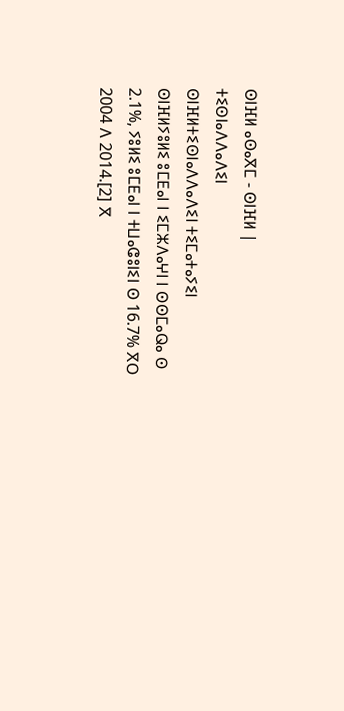ⵙⵏⴼⵍ ⴰⵙⴰⴳⵎ - ⵙⵏⴼⵍ |
ⵜⵉⵙⵏⴰⴷⴷⴰⴷⵉⵏ
ⵙⵏⴼⵍⵜⵉⵙⵏⴰⴷⴷⴰⴷⵉⵏ ⵜⵉⵎⴰⵜⴰⵢⵉⵏ
ⵙⵏⴼⵍⵢⵓⵍⵉ ⵓⵎⴹⴰⵏ ⵏ ⵉⵎⵣⴷⴰⵖⵏ ⵏ ⵙⵙⵎⴰⵕⴰ ⵙ 2.1%, ⵢⵓⵍⵉ ⵓⵎⴹⴰⵏ ⵏ ⵜⵡⴰⵛⵓⵏⵉⵏ ⵙ 16.7% ⴳⵔ 2004 ⴷ 2014.[2] ⴳ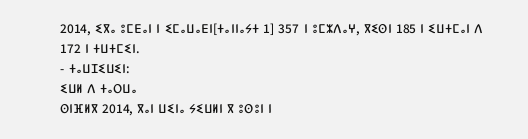2014, ⵉⴳⴰ ⵓⵎⴹⴰⵏ ⵏ ⵉⵎⴰⵡⴰⴹⵏ[ⵜⴰⵏⵏⴰⵢⵜ 1] 357 ⵏ ⵓⵎⵣⴷⴰⵖ, ⴳⵉⵙⵏ 185 ⵏ ⵉⵡⵜⵎⴰⵏ ⴷ 172 ⵏ ⵜⵡⵜⵎⵉⵏ.
- ⵜⴰⵡⵊⵉⵡⵉⵏ:
ⵉⵡⵍ ⴷ ⵜⴰⵔⵡⴰ
ⵙⵏⴼⵍⴳ 2014, ⴳⴰⵏ ⵡⵉⵏⴰ ⵢⵉⵡⵍⵏ ⴳ ⵓⵙⵓⵏ ⵏ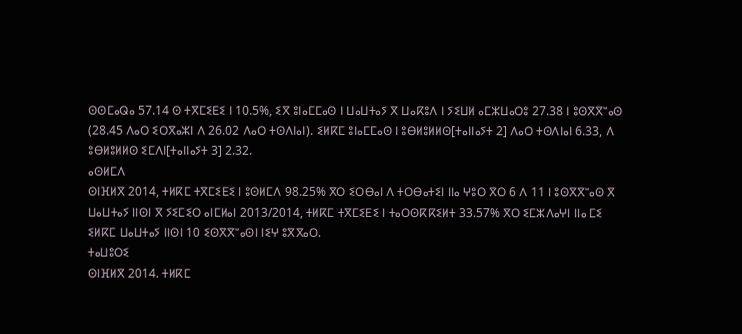ⵙⵙⵎⴰⵕⴰ 57.14 ⵙ ⵜⴳⵎⵉⴹⵉ ⵏ 10.5%, ⵉⴳ ⵓⵏⴰⵎⵎⴰⵙ ⵏ ⵡⴰⵡⵜⴰⵢ ⴳ ⵡⴰⴽⵓⴷ ⵏ ⵢⵉⵡⵍ ⴰⵎⵣⵡⴰⵔⵓ 27.38 ⵏ ⵓⵙⴳⴳⵯⴰⵙ (28.45 ⴷⴰⵔ ⵉⵔⴳⴰⵣⵏ ⴷ 26.02 ⴷⴰⵔ ⵜⵙⴷⵏⴰⵏ). ⵉⵍⴽⵎ ⵓⵏⴰⵎⵎⴰⵙ ⵏ ⵓⴱⵍⵓⵍⵍⵙ[ⵜⴰⵏⵏⴰⵢⵜ 2] ⴷⴰⵔ ⵜⵙⴷⵏⴰⵏ 6.33, ⴷ ⵓⴱⵍⵓⵍⵍⵙ ⵉⵎⴷⵏ[ⵜⴰⵏⵏⴰⵢⵜ 3] 2.32.
ⴰⵙⵍⵎⴷ
ⵙⵏⴼⵍⴳ 2014, ⵜⵍⴽⵎ ⵜⴳⵎⵉⴹⵉ ⵏ ⵓⵙⵍⵎⴷ 98.25% ⴳⵔ ⵉⵔⴱⴰⵏ ⴷ ⵜⵔⴱⴰⵜⵉⵏ ⵏⵏⴰ ⵖⵓⵔ ⴳⵔ 6 ⴷ 11 ⵏ ⵓⵙⴳⴳⵯⴰⵙ ⴳ ⵡⴰⵡⵜⴰⵢ ⵏⵏⵙⵏ ⴳ ⵢⵉⵎⵉⵔ ⴰⵏⵎⵍⴰⵏ 2013/2014, ⵜⵍⴽⵎ ⵜⴳⵎⵉⴹⵉ ⵏ ⵜⴰⵔⵙⴽⴽⵉⵍⵜ 33.57% ⴳⵔ ⵉⵎⵣⴷⴰⵖⵏ ⵏⵏⴰ ⵎⵉ ⵉⵍⴽⵎ ⵡⴰⵡⵜⴰⵢ ⵏⵏⵙⵏ 10 ⵉⵙⴳⴳⵯⴰⵙⵏ ⵏⵉⵖ ⵓⴳⴳⴰⵔ.
ⵜⴰⵡⵓⵔⵉ
ⵙⵏⴼⵍⴳ 2014. ⵜⵍⴽⵎ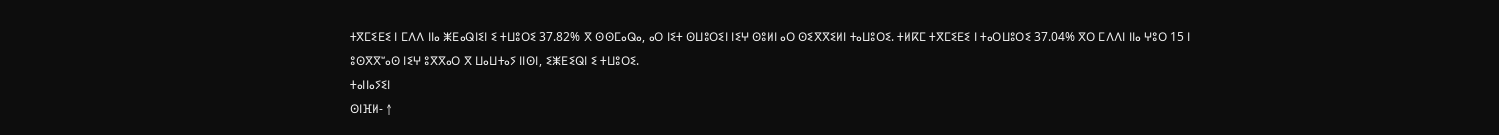ⵜⴳⵎⵉⴹⵉ ⵏ ⵎⴷⴷ ⵏⵏⴰ ⵥⴹⴰⵕⵏⵉⵏ ⵉ ⵜⵡⵓⵔⵉ 37.82% ⴳ ⵙⵙⵎⴰⵕⴰ, ⴰⵔ ⵏⵉⵜ ⵙⵡⵓⵔⵉⵏ ⵏⵉⵖ ⵙⵓⵍⵏ ⴰⵔ ⵙⵉⴳⴳⵉⵍⵏ ⵜⴰⵡⵓⵔⵉ. ⵜⵍⴽⵎ ⵜⴳⵎⵉⴹⵉ ⵏ ⵜⴰⵔⵡⵓⵔⵉ 37.04% ⴳⵔ ⵎⴷⴷⵏ ⵏⵏⴰ ⵖⵓⵔ 15 ⵏ ⵓⵙⴳⴳⵯⴰⵙ ⵏⵉⵖ ⵓⴳⴳⴰⵔ ⴳ ⵡⴰⵡⵜⴰⵢ ⵏⵏⵙⵏ, ⵉⵥⴹⵉⵕⵏ ⵉ ⵜⵡⵓⵔⵉ.
ⵜⴰⵏⵏⴰⵢⵉⵏ
ⵙⵏⴼⵍ- ↑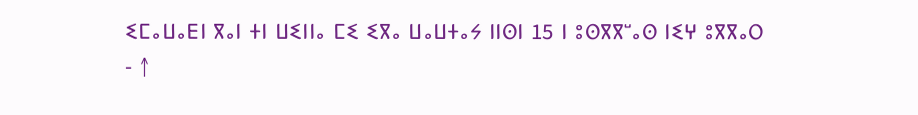ⵉⵎⴰⵡⴰⴹⵏ ⴳⴰⵏ ⵜⵏ ⵡⵉⵏⵏⴰ ⵎⵉ ⵉⴳⴰ ⵡⴰⵡⵜⴰⵢ ⵏⵏⵙⵏ 15 ⵏ ⵓⵙⴳⴳⵯⴰⵙ ⵏⵉⵖ ⵓⴳⴳⴰⵔ
- ↑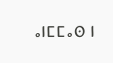ⴰⵏⵎⵎⴰⵙ ⵏ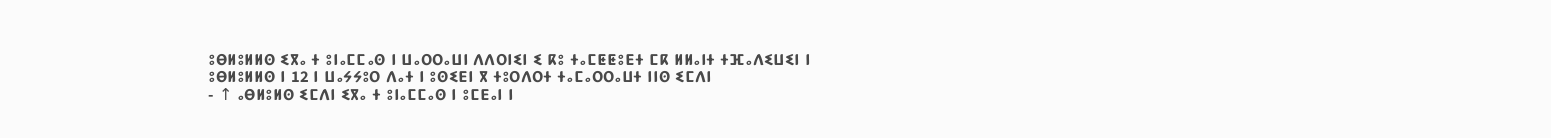ⵓⴱⵍⵓⵍⵍⵙ ⵉⴳⴰ ⵜ ⵓⵏⴰⵎⵎⴰⵙ ⵏ ⵡⴰⵔⵔⴰⵡⵏ ⴷⴷⵔⵏⵉⵏ ⵉ ⴽⵓ ⵜⴰⵎⵟⵟⵓⴹⵜ ⵎⴽ ⵍⵍⴰⵏⵜ ⵜⴼⴰⴷⵉⵡⵉⵏ ⵏ ⵓⴱⵍⵓⵍⵍⵙ ⵏ 12 ⵏ ⵡⴰⵢⵢⵓⵔ ⴷⴰⵜ ⵏ ⵓⵙⵉⴹⵏ ⴳ ⵜⵓⵔⴷⵔⵜ ⵜⴰⵎⴰⵔⵔⴰⵡⵜ ⵏⵏⵙ ⵉⵎⴷⵏ
- ↑ ⴰⴱⵍⵓⵍⵙ ⵉⵎⴷⵏ ⵉⴳⴰ ⵜ ⵓⵏⴰⵎⵎⴰⵙ ⵏ ⵓⵎⴹⴰⵏ ⵏ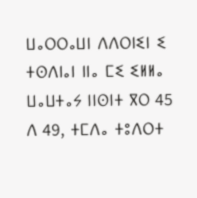ⵡⴰⵔⵔⴰⵡⵏ ⴷⴷⵔⵏⵉⵏ ⵉ ⵜⵙⴷⵏⴰⵏ ⵏⵏⴰ ⵎⵉ ⵉⵍⵍⴰ ⵡⴰⵡⵜⴰⵢ ⵏⵏⵙⵏⵜ ⴳⵔ 45 ⴷ 49, ⵜⵎⴷⴰ ⵜⵓⴷⵔⵜ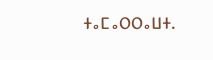ⵜⴰⵎⴰⵔⵔⴰⵡⵜ.